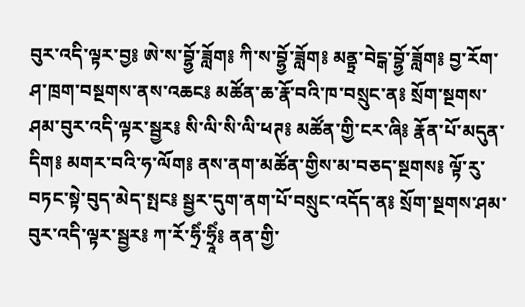བུར་འདི་ལྟར་བྱ༔ ཨེ་ས་བྷྱོ་ཟློག༔ ཀི་ས་བྷྱོ་ཟློག༔ མནྟྲ་བེངྒ་བྷྱོ་ཟློག༔ བྱ་རོག་ཤ་ཁྲག་བསྔགས་ནས་འཆང༔ མཚོན་ཆ་རྣོ་བའི་ཁ་བསྲུང་ན༔ སྲོག་སྔགས་ཤམ་བུར་འདི་ལྟར་སྦྱར༔ སི་ལི་སི་ལི་ཕཊ༔ མཚོན་གྱི་ངར་ཞི༔ རྣོན་པོ་མདུན་དིག༔ མགར་བའི་ཧ་ལོག༔ ནས་ནག་མཚོན་གྱིས་མ་བཅད་སྔགས༔ ལྟོ་རུ་བཏང་སྟེ་བུད་མེད་སྤང༔ སྦྱར་དུག་ནག་པོ་བསྲུང་འདོད་ན༔ སྲོག་སྔགས་ཤམ་བུར་འདི་ལྟར་སྦྱར༔ ཀ་རོ་ཧྲིཾ་ཧྲཱིཾ༔ ནན་གྱི་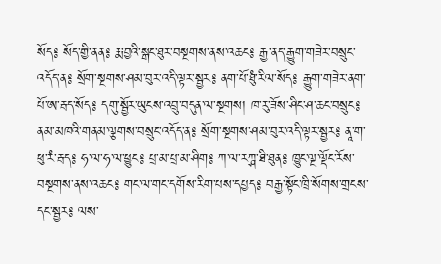སོད༔ སོད་གྱི་ནན༔ རྨ་བྱའི་སྒང་ཐུར་བསྔགས་ནས་འཆང༔ རྒྱ་ནད་རྒྱུག་གཟེར་བསྲུང་འདོད་ན༔ སྲོག་སྔགས་ཤམ་བུར་འདི་ལྟར་སྦྱར༔ ནག་པོ་ཐུཾ་རིལ་སོད༔ རྒྱུག་གཟེར་ནག་པོ་ཨ་རྦད་སོད༔ དགུ་སྦྱོར་ཡུངས་འབྲུ་བདུན་ལ་སྔགས། ཁ་རུ་ཟོས་ཤིང་ཤ་ཆང་བསྲུང༔ ནམ་མཁའི་གནམ་ལྕགས་བསྲུང་འདོད་ན༔ སྲོག་སྔགས་ཤམ་བུར་འདི་ལྟར་སྦྱར༔ ནཱ་ག་ཕུ་རཾ་རྦད༔ ཧ་ལ་ཧ་ལ་ཕྱུང༔ པྲ་མ་པྲ་མ་ཤིག༔ ཀ་ལ་རཀྴ་ཐི་ཐུན༔ ཁྱུང་ལྔ་ལྡོང་རོས་བསྔགས་ནས་འཆང༔ གང་ལ་གང་དགོས་རིག་པས་དཔྱད༔ བརྒྱ་སྟོང་ཁྲི་སོགས་གྲངས་དང་སྦྱར༔ ལས་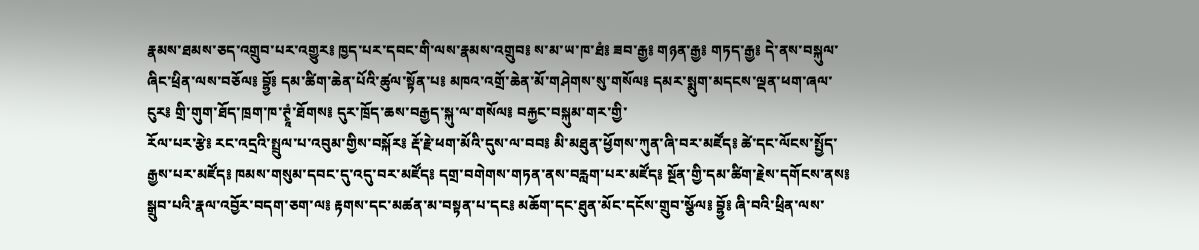རྣམས་ཐམས་ཅད་འགྲུབ་པར་འགྱུར༔ ཁྱད་པར་དབང་གི་ལས་རྣམས་འགྲུབ༔ ས་མ་ཡ་ཁ་ཐཾ༔ ཟབ་རྒྱ༔ གཉན་རྒྱ༔ གཏད་རྒྱ༔ དེ་ནས་བསྐུལ་ཞིང་ཕྲིན་ལས་བཅོལ༔ བྷྱོ༔ དམ་ཚིག་ཆེན་པོའི་ཚུལ་སྟོན་པ༔ མཁའ་འགྲོ་ཆེན་མོ་གཤེགས་སུ་གསོལ༔ དམར་སྨུག་མདངས་ལྡན་ཕག་ཞལ་ངུར༔ གྲི་གུག་ཐོད་ཁྲག་ཁ་ཊྭཱཾ་ཐོགས༔ དུར་ཁྲོད་ཆས་བརྒྱད་སྐུ་ལ་གསོལ༔ བརྐྱང་བསྐུམ་གར་གྱི་
རོལ་པར་རྩེ༔ རང་འདྲའི་སྤྲུལ་པ་འབུམ་གྱིས་བསྐོར༔ རྡོ་རྗེ་ཕག་མོའི་དུས་ལ་བབ༔ མི་མཐུན་ཕྱོགས་ཀུན་ཞི་བར་མཛོད༔ ཚེ་དང་ལོངས་སྤྱོད་རྒྱས་པར་མཛོད༔ ཁམས་གསུམ་དབང་དུ་འདུ་བར་མཛོད༔ དགྲ་བགེགས་གཏན་ནས་བརླག་པར་མཛོད༔ སྔོན་གྱི་དམ་ཚིག་རྗེས་དགོངས་ནས༔ སྒྲུབ་པའི་རྣལ་འབྱོར་བདག་ཅག་ལ༔ རྟགས་དང་མཚན་མ་བསྟན་པ་དང༔ མཆོག་དང་ཐུན་མོང་དངོས་གྲུབ་སྩོལ༔ བྷྱོ༔ ཞི་བའི་ཕྲིན་ལས་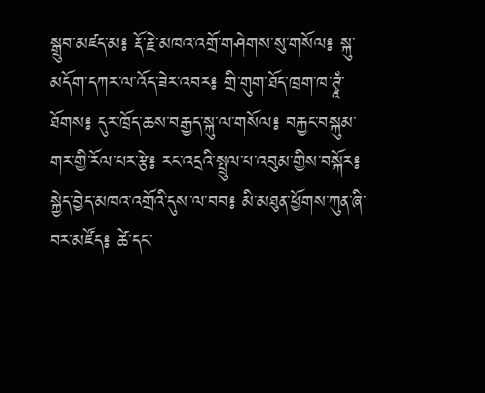སྒྲུབ་མཛད་མ༔ རྡོ་རྗེ་མཁའ་འགྲོ་གཤེགས་སུ་གསོལ༔ སྐུ་མདོག་དཀར་ལ་འོད་ཟེར་འབར༔ གྲི་གུག་ཐོད་ཁྲག་ཁ་ཊྭཱཾ་ཐོགས༔ དུར་ཁྲོད་ཆས་བརྒྱད་སྐུ་ལ་གསོལ༔ བརྐྱང་བསྐུམ་གར་གྱི་རོལ་པར་རྩེ༔ རང་འདྲའི་སྤྲུལ་པ་འབུམ་གྱིས་བསྐོར༔ སྐྱེད་བྱེད་མཁའ་འགྲོའི་དུས་ལ་བབ༔ མི་མཐུན་ཕྱོགས་ཀུན་ཞི་བར་མཛོད༔ ཚེ་དང་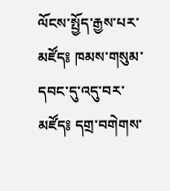ལོངས་སྤྱོད་རྒྱས་པར་མཛོད༔ ཁམས་གསུམ་དབང་དུ་འདུ་བར་མཛོད༔ དགྲ་བགེགས་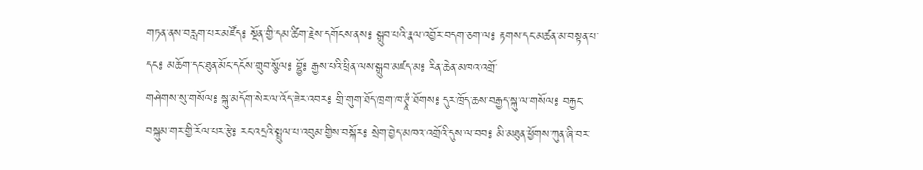གཏན་ནས་བརླག་པར་མཛོད༔ སྔོན་གྱི་དམ་ཚིག་རྗེས་དགོངས་ནས༔ སྒྲུབ་པའི་རྣལ་འབྱོར་བདག་ཅག་ལ༔ རྟགས་དང་མཚན་མ་བསྟན་པ་དང༔ མཆོག་དང་ཐུན་མོང་དངོས་གྲུབ་སྩོལ༔ བྷྱོ༔ རྒྱས་པའི་ཕྲིན་ལས་སྒྲུབ་མཛད་མ༔ རིན་ཆེན་མཁའ་འགྲོ་
གཤེགས་སུ་གསོལ༔ སྐུ་མདོག་སེར་ལ་འོད་ཟེར་འབར༔ གྲི་གུག་ཐོད་ཁྲག་ཁ་ཊྭཱཾ་ཐོགས༔ དུར་ཁྲོད་ཆས་བརྒྱད་སྐུ་ལ་གསོལ༔ བརྐྱང་བསྐུམ་གར་གྱི་རོལ་པར་རྩེ༔ རང་འདྲའི་སྤྲུལ་པ་འབུམ་གྱིས་བསྐོར༔ སྲེག་བྱེད་མཁའ་འགྲོའི་དུས་ལ་བབ༔ མི་མཐུན་ཕྱོགས་ཀུན་ཞི་བར་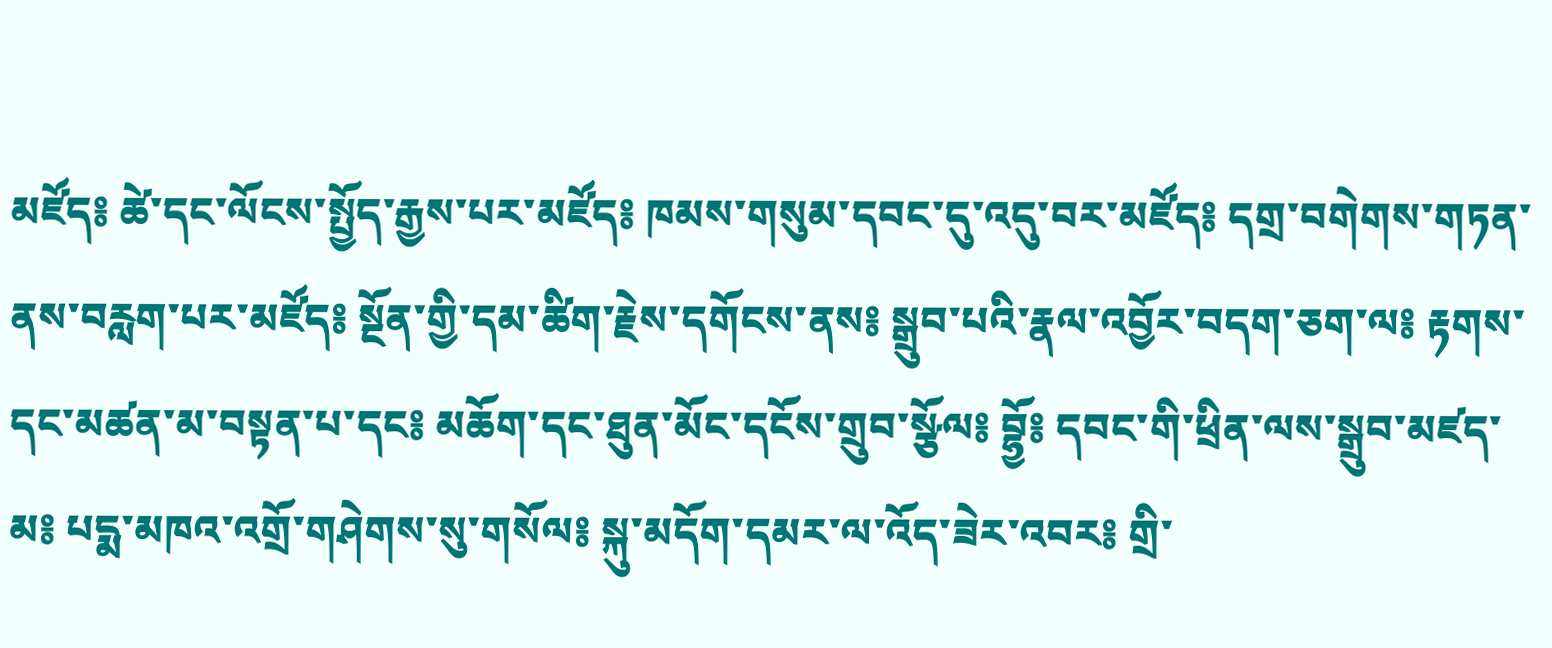མཛོད༔ ཚེ་དང་ལོངས་སྤྱོད་རྒྱས་པར་མཛོད༔ ཁམས་གསུམ་དབང་དུ་འདུ་བར་མཛོད༔ དགྲ་བགེགས་གཏན་ནས་བརླག་པར་མཛོད༔ སྔོན་གྱི་དམ་ཚིག་རྗེས་དགོངས་ནས༔ སྒྲུབ་པའི་རྣལ་འབྱོར་བདག་ཅག་ལ༔ རྟགས་དང་མཚན་མ་བསྟན་པ་དང༔ མཆོག་དང་ཐུན་མོང་དངོས་གྲུབ་སྩོལ༔ བྷྱོ༔ དབང་གི་ཕྲིན་ལས་སྒྲུབ་མཛད་མ༔ པདྨ་མཁའ་འགྲོ་གཤེགས་སུ་གསོལ༔ སྐུ་མདོག་དམར་ལ་འོད་ཟེར་འབར༔ གྲི་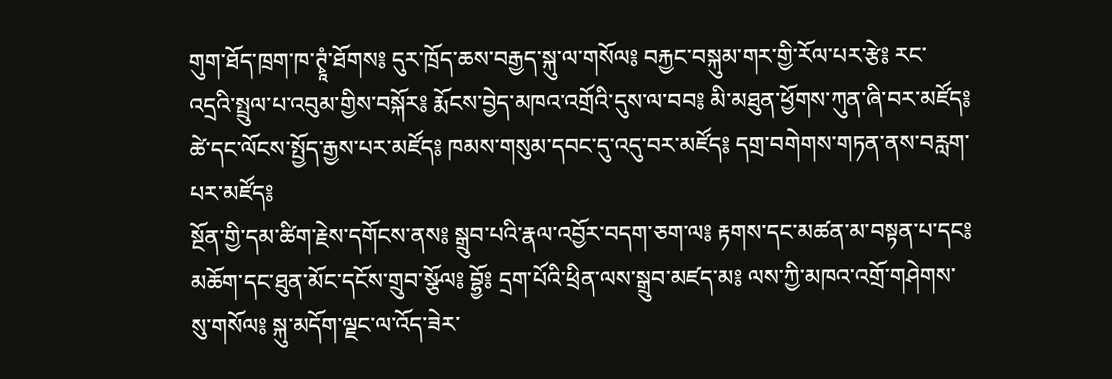གུག་ཐོད་ཁྲག་ཁ་ཊྭཱཾ་ཐོགས༔ དུར་ཁྲོད་ཆས་བརྒྱད་སྐུ་ལ་གསོལ༔ བརྐྱང་བསྐུམ་གར་གྱི་རོལ་པར་རྩེ༔ རང་འདྲའི་སྤྲུལ་པ་འབུམ་གྱིས་བསྐོར༔ རྨོངས་བྱེད་མཁའ་འགྲོའི་དུས་ལ་བབ༔ མི་མཐུན་ཕྱོགས་ཀུན་ཞི་བར་མཛོད༔ ཚེ་དང་ལོངས་སྤྱོད་རྒྱས་པར་མཛོད༔ ཁམས་གསུམ་དབང་དུ་འདུ་བར་མཛོད༔ དགྲ་བགེགས་གཏན་ནས་བརླག་པར་མཛོད༔
སྔོན་གྱི་དམ་ཚིག་རྗེས་དགོངས་ནས༔ སྒྲུབ་པའི་རྣལ་འབྱོར་བདག་ཅག་ལ༔ རྟགས་དང་མཚན་མ་བསྟན་པ་དང༔ མཆོག་དང་ཐུན་མོང་དངོས་གྲུབ་སྩོལ༔ བྷྱོ༔ དྲག་པོའི་ཕྲིན་ལས་སྒྲུབ་མཛད་མ༔ ལས་ཀྱི་མཁའ་འགྲོ་གཤེགས་སུ་གསོལ༔ སྐུ་མདོག་ལྗང་ལ་འོད་ཟེར་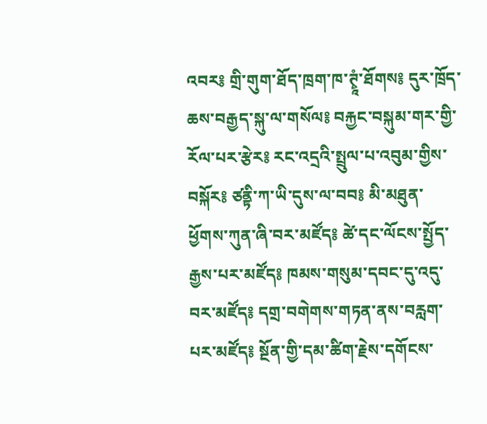འབར༔ གྲི་གུག་ཐོད་ཁྲག་ཁ་ཊྭཱཾ་ཐོགས༔ དུར་ཁྲོད་ཆས་བརྒྱད་སྐུ་ལ་གསོལ༔ བརྐྱང་བསྐུམ་གར་གྱི་རོལ་པར་རྩེར༔ རང་འདྲའི་སྤྲུལ་པ་འབུམ་གྱིས་བསྐོར༔ ཙནྟི་ཀ་ཡི་དུས་ལ་བབ༔ མི་མཐུན་ཕྱོགས་ཀུན་ཞི་བར་མཛོད༔ ཚེ་དང་ལོངས་སྤྱོད་རྒྱས་པར་མཛོད༔ ཁམས་གསུམ་དབང་དུ་འདུ་བར་མཛོད༔ དགྲ་བགེགས་གཏན་ནས་བརླག་པར་མཛོད༔ སྔོན་གྱི་དམ་ཚིག་རྗེས་དགོངས་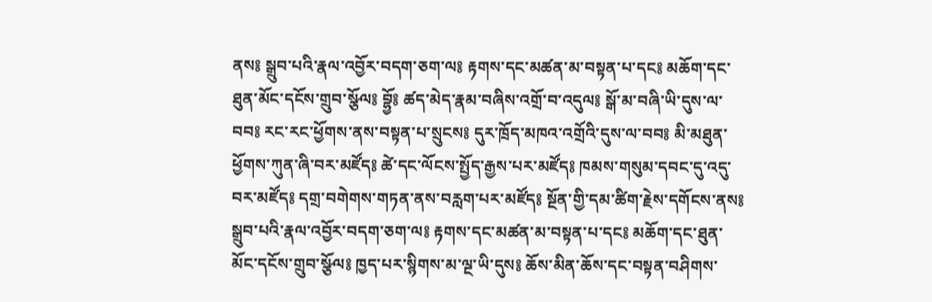ནས༔ སྒྲུབ་པའི་རྣལ་འབྱོར་བདག་ཅག་ལ༔ རྟགས་དང་མཚན་མ་བསྟན་པ་དང༔ མཆོག་དང་ཐུན་མོང་དངོས་གྲུབ་སྩོལ༔ བྷྱོ༔ ཚད་མེད་རྣམ་བཞིས་འགྲོ་བ་འདུལ༔ སྒོ་མ་བཞི་ཡི་དུས་ལ་བབ༔ རང་རང་ཕྱོགས་ནས་བསྟན་པ་སྲུངས༔ དུར་ཁྲོད་མཁའ་འགྲོའི་དུས་ལ་བབ༔ མི་མཐུན་ཕྱོགས་ཀུན་ཞི་བར་མཛོད༔ ཚེ་དང་ལོངས་སྤྱོད་རྒྱས་པར་མཛོད༔ ཁམས་གསུམ་དབང་དུ་འདུ་བར་མཛོད༔ དགྲ་བགེགས་གཏན་ནས་བརླག་པར་མཛོད༔ སྔོན་གྱི་དམ་ཚིག་རྗེས་དགོངས་ནས༔ སྒྲུབ་པའི་རྣལ་འབྱོར་བདག་ཅག་ལ༔ རྟགས་དང་མཚན་མ་བསྟན་པ་དང༔ མཆོག་དང་ཐུན་མོང་དངོས་གྲུབ་སྩོལ༔ ཁྱད་པར་སྙིགས་མ་ལྔ་ཡི་དུས༔ ཆོས་མིན་ཆོས་དང་བསྟན་བཤིགས་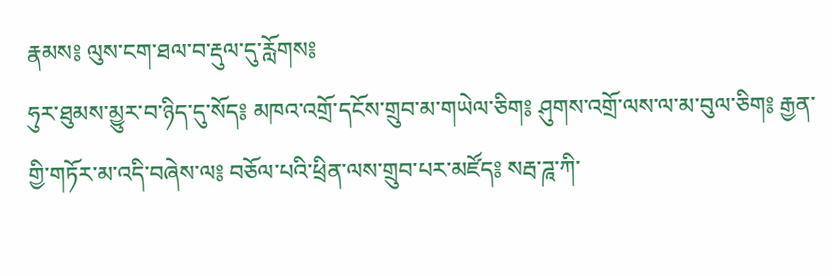རྣམས༔ ལུས་ངག་ཐལ་བ་རྡུལ་དུ་རློགས༔
ཧུར་ཐུམས་མྱུར་བ་ཉིད་དུ་སོད༔ མཁའ་འགྲོ་དངོས་གྲུབ་མ་གཡེལ་ཅིག༔ ཤུགས་འགྲོ་ལས་ལ་མ་བུལ་ཅིག༔ རྒྱན་གྱི་གཏོར་མ་འདི་བཞེས་ལ༔ བཅོལ་པའི་ཕྲིན་ལས་གྲུབ་པར་མཛོད༔ སརྦ་ཌཱ་ཀི་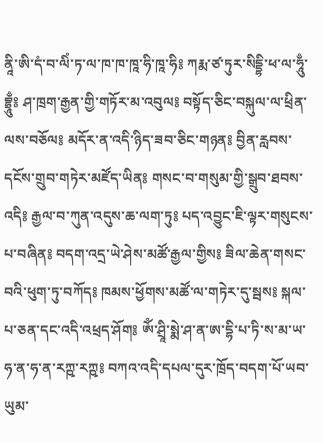ནཱི་ཨི་དཾ་བ་ལིཾ་ཏ་ལ་ཁ་ཁ་ཁཱ་ཧི་ཁཱ་ཧི༔ ཀརྨ་ཙ་ཏུར་སིདྡྷི་ཕ་ལ་ཧཱུྃ་བྷྲཱུྃ༔ ཤ་ཁྲག་རྒྱན་གྱི་གཏོར་མ་འབུལ༔ བསྟོད་ཅིང་བསྐུལ་ལ་ཕྲིན་ལས་བཅོལ༔ མདོར་ན་འདི་ཉིད་ཟབ་ཅིང་གཉན༔ བྱིན་རླབས་དངོས་གྲུབ་གཏེར་མཛོད་ཡིན༔ གསང་བ་གསུམ་གྱི་སྒྲུབ་ཐབས་འདི༔ རྒྱལ་བ་ཀུན་འདུས་ཆ་ལག་ཏུ༔ པད་འབྱུང་ཇི་ལྟར་གསུངས་པ་བཞིན༔ བདག་འདྲ་ཡེ་ཤེས་མཚོ་རྒྱལ་གྱིས༔ ཟིལ་ཆེན་གསང་བའི་ཕུག་ཏུ་བཀོད༔ ཁམས་ཕྱོགས་མཚོ་ལ་གཏེར་དུ་སྦས༔ སྐལ་པ་ཅན་དང་འདི་འཕྲད་ཤོག༔ ཨོཾ་ཤྲཱི་སྨེ་ཤ་ན་ཨ་དྷི་པ་ཏི་ས་མ་ཡ་ཧ་ན་ཧ་ན་རཀྵ་རཀྵ༔ བཀའ་འདི་དཔལ་དུར་ཁྲོད་བདག་པོ་ཡབ་ཡུམ་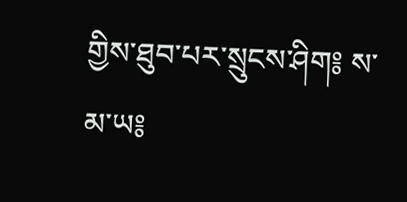གྱིས་ཐུབ་པར་སྲུངས་ཤིག༔ ས་མ་ཡ༔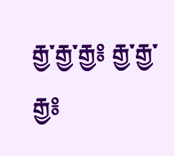རྒྱ་རྒྱ་རྒྱ༔ རྒྱ་རྒྱ་རྒྱ༔